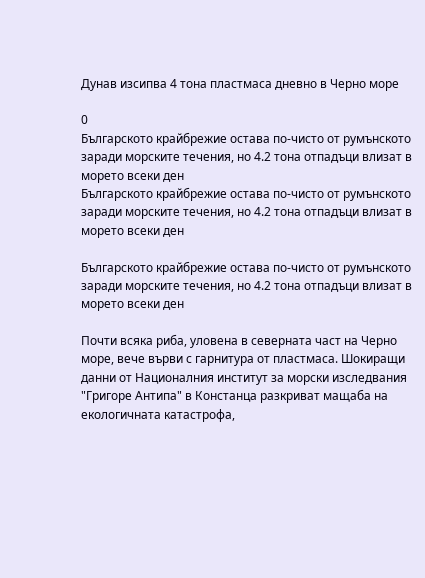Дунав изсипва 4 тона пластмаса дневно в Черно море

0
Българското крайбрежие остава по-чисто от румънското заради морските течения, но 4.2 тона отпадъци влизат в морето всеки ден
Българското крайбрежие остава по-чисто от румънското заради морските течения, но 4.2 тона отпадъци влизат в морето всеки ден

Българското крайбрежие остава по-чисто от румънското заради морските течения, но 4.2 тона отпадъци влизат в морето всеки ден

Почти всяка риба, уловена в северната част на Черно море, вече върви с гарнитура от пластмаса. Шокиращи данни от Националния институт за морски изследвания "Григоре Антипа" в Констанца разкриват мащаба на екологичната катастрофа,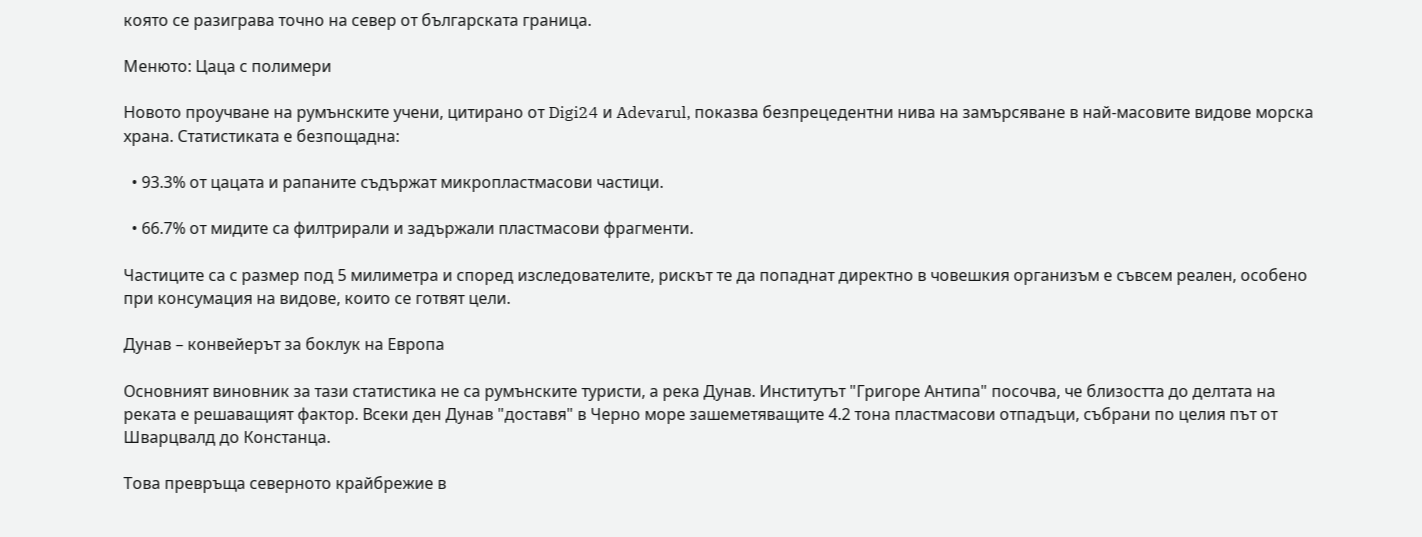която се разиграва точно на север от българската граница.

Менюто: Цаца с полимери

Новото проучване на румънските учени, цитирано от Digi24 и Adevarul, показва безпрецедентни нива на замърсяване в най-масовите видове морска храна. Статистиката е безпощадна:

  • 93.3% от цацата и рапаните съдържат микропластмасови частици.

  • 66.7% от мидите са филтрирали и задържали пластмасови фрагменти.

Частиците са с размер под 5 милиметра и според изследователите, рискът те да попаднат директно в човешкия организъм е съвсем реален, особено при консумация на видове, които се готвят цели.

Дунав – конвейерът за боклук на Европа

Основният виновник за тази статистика не са румънските туристи, а река Дунав. Институтът "Григоре Антипа" посочва, че близостта до делтата на реката е решаващият фактор. Всеки ден Дунав "доставя" в Черно море зашеметяващите 4.2 тона пластмасови отпадъци, събрани по целия път от Шварцвалд до Констанца.

Това превръща северното крайбрежие в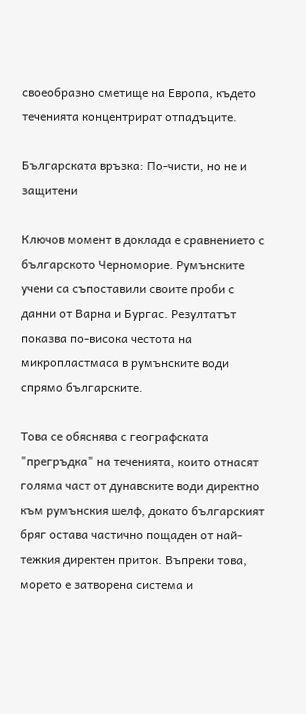своеобразно сметище на Европа, където теченията концентрират отпадъците.

Българската връзка: По-чисти, но не и защитени

Ключов момент в доклада е сравнението с българското Черноморие. Румънските учени са съпоставили своите проби с данни от Варна и Бургас. Резултатът показва по-висока честота на микропластмаса в румънските води спрямо българските.

Това се обяснява с географската "прегръдка" на теченията, които отнасят голяма част от дунавските води директно към румънския шелф, докато българският бряг остава частично пощаден от най-тежкия директен приток. Въпреки това, морето е затворена система и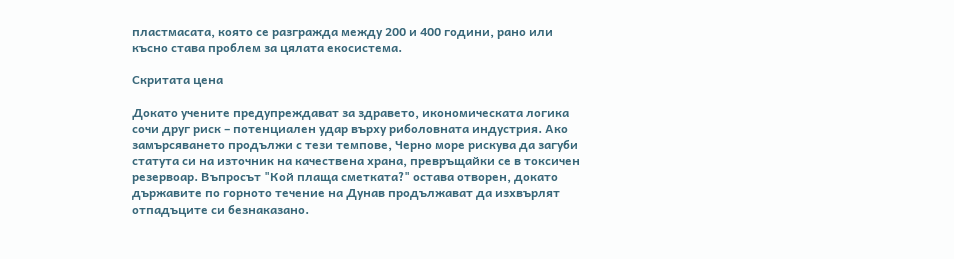пластмасата, която се разгражда между 200 и 400 години, рано или късно става проблем за цялата екосистема.

Скритата цена

Докато учените предупреждават за здравето, икономическата логика сочи друг риск – потенциален удар върху риболовната индустрия. Ако замърсяването продължи с тези темпове, Черно море рискува да загуби статута си на източник на качествена храна, превръщайки се в токсичен резервоар. Въпросът "Кой плаща сметката?" остава отворен, докато държавите по горното течение на Дунав продължават да изхвърлят отпадъците си безнаказано.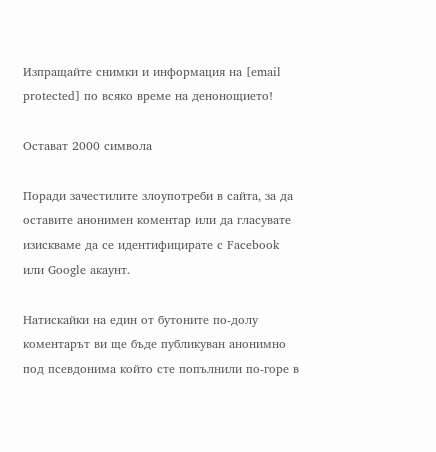Изпращайте снимки и информация на [email protected] по всяко време на денонощието!

Остават 2000 символа

Поради зачестилите злоупотреби в сайта, за да оставите анонимен коментар или да гласувате изискваме да се идентифицирате с Facebook или Google акаунт.

Натискайки на един от бутоните по-долу коментарът ви ще бъде публикуван анонимно под псевдонима който сте попълнили по-горе в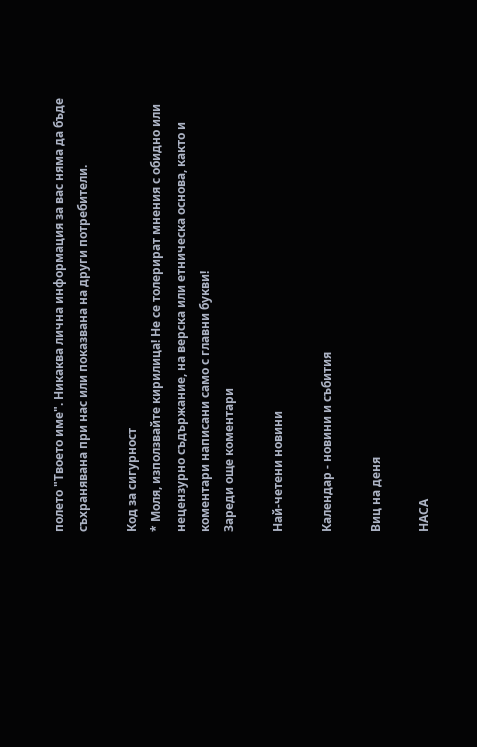полето "Твоето име". Никаква лична информация за вас няма да бъде съхранявана при нас или показвана на други потребители.

Код за сигурност
* Моля, използвайте кирилица! Не се толерират мнения с обидно или нецензурно съдържание, на верска или етническа основа, както и коментари написани само с главни букви!
Зареди още коментари

Най-четени новини

Календар - новини и събития

Виц на деня

НАСА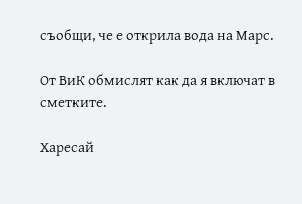съобщи, че е открила вода на Марс.

От ВиК обмислят как да я включат в сметките.

Харесай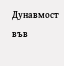Дунавмост във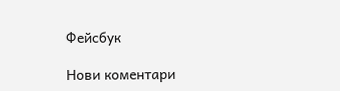Фейсбук

Нови коментари